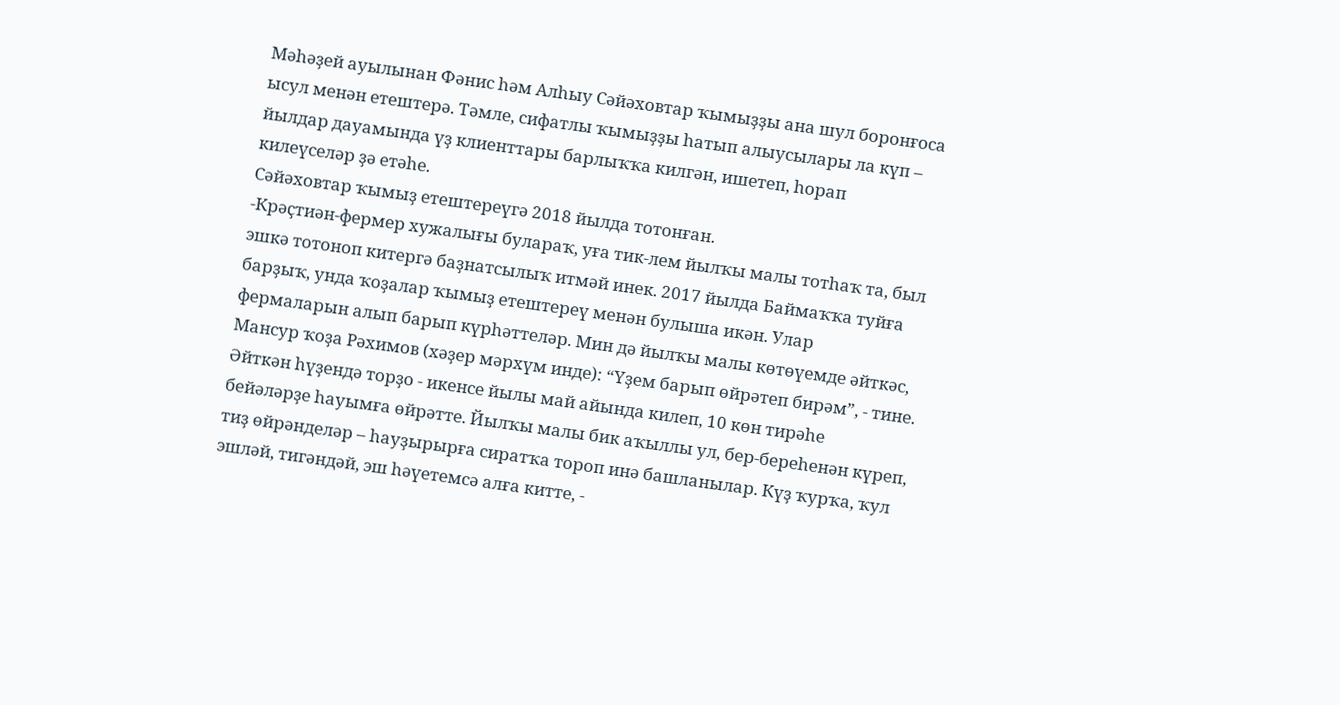Мәһәҙей ауылынан Фәнис һәм Алһыу Сәйәховтар ҡымыҙҙы ана шул боронғоса ысул менән етештерә. Тәмле, сифатлы ҡымыҙҙы һатып алыусылары ла күп – йылдар дауамында үҙ клиенттары барлыҡҡа килгән, ишетеп, һорап килеүселәр ҙә етәһе.
Сәйәховтар ҡымыҙ етештереүгә 2018 йылда тотонған.
-Крәҫтиән-фермер хужалығы булараҡ, уға тик-лем йылҡы малы тотһаҡ та, был эшкә тотоноп китергә баҙнатсылыҡ итмәй инек. 2017 йылда Баймаҡҡа туйға барҙыҡ, унда ҡоҙалар ҡымыҙ етештереү менән булыша икән. Улар фермаларын алып барып күрһәттеләр. Мин дә йылҡы малы көтөүемде әйткәс, Мансур ҡоҙа Рәхимов (хәҙер мәрхүм инде): “Үҙем барып өйрәтеп бирәм”, - тине. Әйткән һүҙендә торҙо - икенсе йылы май айында килеп, 10 көн тирәһе бейәләрҙе һауымға өйрәтте. Йылҡы малы бик аҡыллы ул, бер-береһенән күреп, тиҙ өйрәнделәр – һауҙырырға сиратҡа тороп инә башланылар. Күҙ ҡурҡа, ҡул эшләй, тигәндәй, эш һәүетемсә алға китте, -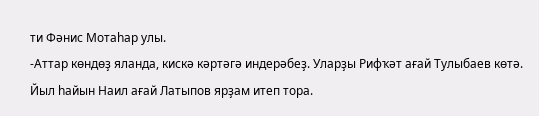ти Фәнис Мотаһар улы.
-Аттар көндөҙ яланда, кискә кәртәгә индерәбеҙ. Уларҙы Рифҡәт ағай Тулыбаев көтә. Йыл һайын Наил ағай Латыпов ярҙам итеп тора.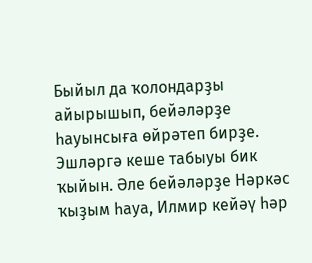Быйыл да ҡолондарҙы айырышып, бейәләрҙе һауынсыға өйрәтеп бирҙе.
Эшләргә кеше табыуы бик ҡыйын. Әле бейәләрҙе Нәркәс ҡыҙым һауа, Илмир кейәү һәр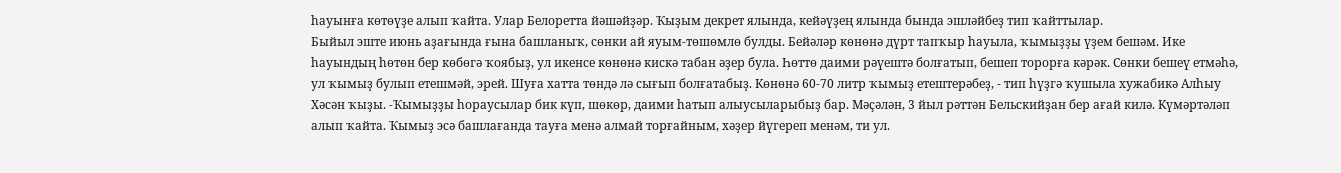һауынға көтөүҙе алып ҡайта. Улар Белоретта йәшәйҙәр. Ҡыҙым декрет ялында, кейәүҙең ялында бында эшләйбеҙ тип ҡайттылар.
Быйыл эште июнь аҙағында ғына башланыҡ, сөнки ай яуым-төшөмлө булды. Бейәләр көнөнә дүрт тапҡыр һауыла, ҡымыҙҙы үҙем бешәм. Ике һауындың һөтөн бер көбөгә ҡоябыҙ, ул икенсе көнөнә кискә табан әҙер була. Һөттө даими рәүештә болғатып, бешеп торорға кәрәк. Сөнки бешеү етмәһә, ул ҡымыҙ булып етешмәй, эрей. Шуға хатта төндә лә сығып болғатабыҙ. Көнөнә 60-70 литр ҡымыҙ етештерәбеҙ, - тип һүҙгә ҡушыла хужабикә Алһыу Хәсән ҡыҙы. -Ҡымыҙҙы һораусылар бик күп, шөкөр, даими һатып алыусыларыбыҙ бар. Мәҫәлән, 3 йыл рәттән Бельскийҙан бер ағай килә. Күмәртәләп алып ҡайта. Ҡымыҙ эсә башлағанда тауға менә алмай торғайным, хәҙер йүгереп менәм, ти ул.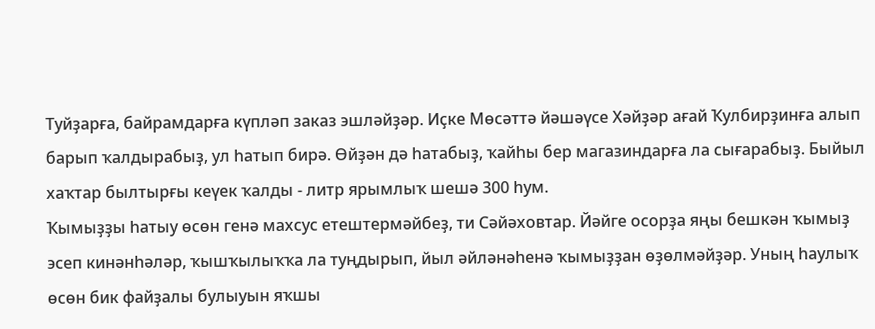Туйҙарға, байрамдарға күпләп заказ эшләйҙәр. Иҫке Мөсәттә йәшәүсе Хәйҙәр ағай Ҡулбирҙинға алып барып ҡалдырабыҙ, ул һатып бирә. Өйҙән дә һатабыҙ, ҡайһы бер магазиндарға ла сығарабыҙ. Быйыл хаҡтар былтырғы кеүек ҡалды - литр ярымлыҡ шешә 300 һум.
Ҡымыҙҙы һатыу өсөн генә махсус етештермәйбеҙ, ти Сәйәховтар. Йәйге осорҙа яңы бешкән ҡымыҙ эсеп кинәнһәләр, ҡышҡылыҡҡа ла туңдырып, йыл әйләнәһенә ҡымыҙҙан өҙөлмәйҙәр. Уның һаулыҡ өсөн бик файҙалы булыуын яҡшы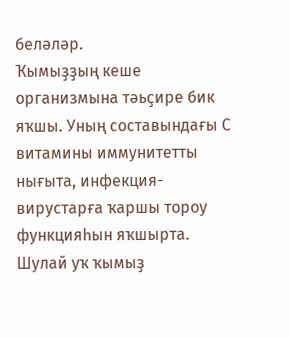беләләр.
Ҡымыҙҙың кеше организмына тәьҫире бик яҡшы. Уның составындағы С витамины иммунитетты нығыта, инфекция-вирустарға ҡаршы тороу функцияһын яҡшырта. Шулай уҡ ҡымыҙ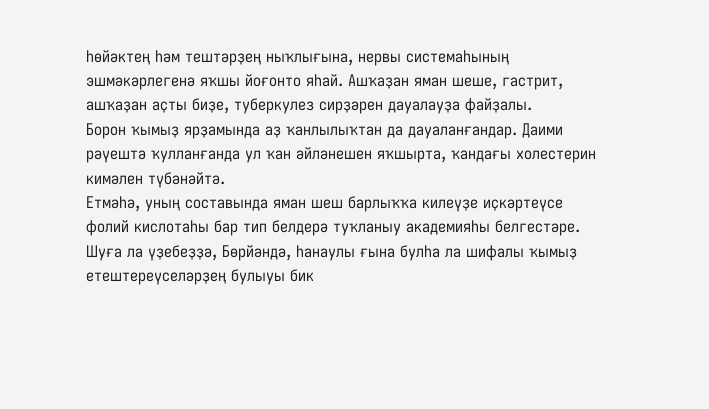һөйәктең һәм тештәрҙең ныҡлығына, нервы системаһының эшмәкәрлегенә яҡшы йоғонто яһай. Ашҡаҙан яман шеше, гастрит, ашҡаҙан аҫты биҙе, туберкулез сирҙәрен дауалауҙа файҙалы.
Борон ҡымыҙ ярҙамында аҙ ҡанлылыҡтан да дауаланғандар. Даими рәүештә ҡулланғанда ул ҡан әйләнешен яҡшырта, ҡандағы холестерин кимәлен түбәнәйтә.
Етмәһә, уның составында яман шеш барлыҡҡа килеүҙе иҫкәртеүсе фолий кислотаһы бар тип белдерә туҡланыу академияһы белгестәре.
Шуға ла үҙебеҙҙә, Бөрйәндә, һанаулы ғына булһа ла шифалы ҡымыҙ етештереүселәрҙең булыуы бик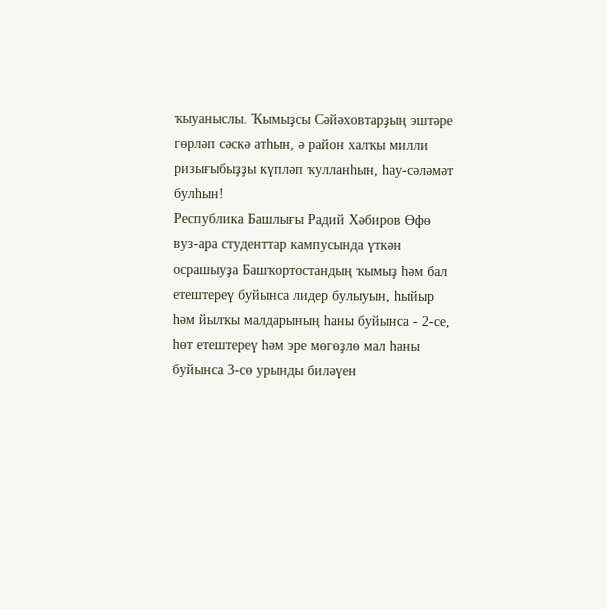ҡыуаныслы. Ҡымыҙсы Сәйәховтарҙың эштәре гөрләп сәскә атһын, ә район халҡы милли ризығыбыҙҙы күпләп ҡулланһын, һау-сәләмәт булһын!
Республика Башлығы Радий Хәбиров Өфө вуз-ара студенттар кампусында үткән осрашыуҙа Башҡортостандың ҡымыҙ һәм бал етештереү буйынса лидер булыуын, һыйыр һәм йылҡы малдарының һаны буйынса - 2-се, һөт етештереү һәм эре мөгөҙлө мал һаны буйынса 3-сө урынды биләүен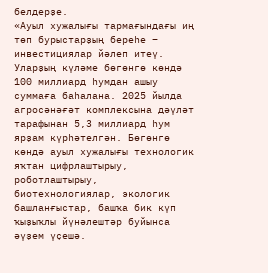белдерҙе.
«Ауыл хужалығы тармағындағы иң төп бурыстарҙың береһе – инвестициялар йәлеп итеү. Уларҙың күләме бөгөнгө көндә 100 миллиард һумдан ашыу суммаға баһалана. 2025 йылда агросәнәғәт комплексына дәүләт тарафынан 5,3 миллиард һум ярҙам күрһәтелгән. Бөгөнгө көндә ауыл хужалығы технологик яҡтан цифрлаштырыу, роботлаштырыу, биотехнологиялар, экологик башланғыстар, башҡа бик күп ҡыҙыҡлы йүнәлештәр буйынса әүҙем үҫешә.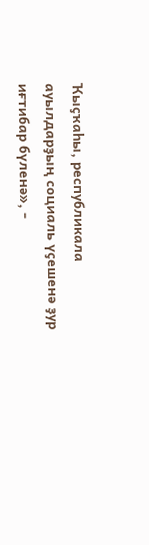Ҡыҫҡаһы, республикала ауылдарҙың социаль үҫешенә ҙур иғтибар бүленә», -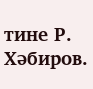тине Р. Хәбиров.